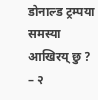डोनाल्ड ट्रम्पया समस्या आखिरय् छु ? – २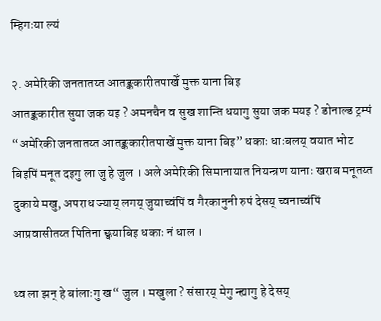म्हिगःया ल्यं

२. अमेरिकी जनतातय्त आतङ्ककारीतपाखेँ मुक्त याना बिइ
आतङ्ककारीत सुया जक यइ ? अमनचैन व सुख शान्ति धयागु सुया जक मयइ ? डोनाल्ड ट्रम्पं “अमेरिकी जनतातय्त आतङ्ककारीतपाखें मुक्त याना बिइ” धकाः धाःबलय् वयात भोट बिइपिं मनूत दइगु ला जु हे जुल । अले अमेरिकी सिमानायात नियन्त्रण यानाः खराब मनूतय्त दुकाये मखु, अपराध ज्याय् लगय् जुयाच्वंपिं व गैरकानुनी रुपं देसय् च्वनाच्वंपिं आप्रवासीतय्त पितिना छ्वयाबिइ धकाः नं धाल ।

थ्व ला झन् हे बांलाःगु ख“ जुल । मखुला ? संसारय् मेगु न्ह्यागु हे देसय्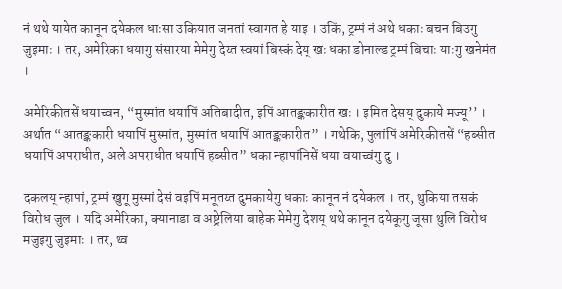नं थथे यायेत कानून दयेकल धाःसा उकियात जनतां स्वागत हे याइ । उकिं, ट्रम्पं नं अथे धकाः बचन बिउगु जुइमाः । तर, अमेरिका धयागु संसारया मेमेगु देय्त स्वयां बिस्कं देय् खः धका डोनाल्ड ट्रम्पं बिचाः याःगु खनेमंत ।

अमेरिकीतसें धयाच्वन, “मुस्मांत धयापिं अतिबादीत, इपिं आतङ्ककारीत खः । इमित देसय् दुकाये मज्यू’’ । अर्थात “आतङ्ककारी धयापिं मुस्मांत, मुस्मांत धयापिं आतङ्ककारीत” । गथेकि, पुलांपिं अमेरिकीतसें “हब्सीत धयापिं अपराधीत, अले अपराधीत धयापिं हब्सीत” धका न्हापांनिसें धया वयाच्वंगु दु ।

दकलय् न्हापां, ट्रम्पं खुगू मुस्मां देसं वइपिं मनूतय्त दुमकायेगु धकाः कानून नं दयेकल । तर, थुकिया तसकं विरोध जुल । यदि अमेरिका, क्यानाडा व अष्ट्रेलिया बाहेक मेमेगु देशय् थथे कानून दयेकूगु जूसा थुलि विरोध मजुइगु जुइमाः । तर, थ्व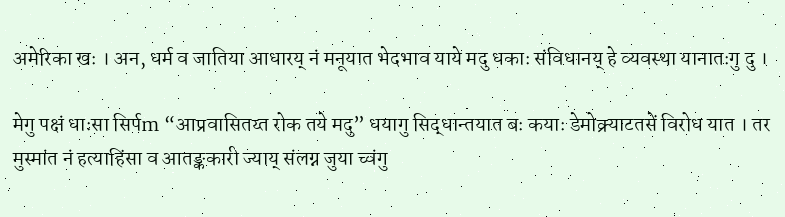अमेरिका खः । अन, धर्म व जातिया आधारय् नं मनूयात भेदभाव याये मदु धकाः संविधानय् हे व्यवस्था यानातःगु दु ।

मेगु पक्षं धाःसा सिर्पm “आप्रवासितय्त रोक तये मदु” धयागु सिद्धान्तयात बः कयाः डेमोक्र्याटतसें विरोध यात । तर मुस्मांत नं हत्याहिंसा व आतङ्ककारी ज्याय् संलग्न जुया च्वंगु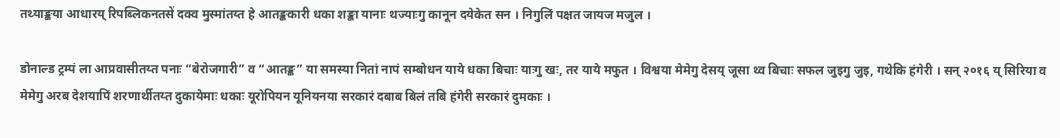तथ्याङ्कया आधारय् रिपब्लिकनतसें दक्व मुस्मांतय्त हे आतङ्ककारी धका शङ्का यानाः थज्याःगु कानून दयेकेत सन । निगुलिं पक्षत जायज मजुल ।

डोनाल्ड ट्रम्पं ला आप्रवासीतय्त पनाः “बेरोजगारी” व “आतङ्क” या समस्या नितां नापं सम्बोधन याये धका बिचाः याःगु खः, तर याये मफुत । विश्वया मेमेगु देसय् जूसा थ्व बिचाः सफल जुइगु जुइ, गथेकि हंगेरी । सन् २०१६ य् सिरिया व मेमेगु अरब देशयापिं शरणार्थीतय्त दुकायेमाः धकाः यूरोपियन यूनियनया सरकारं दबाब बिलं तबि हंगेरी सरकारं दुमकाः ।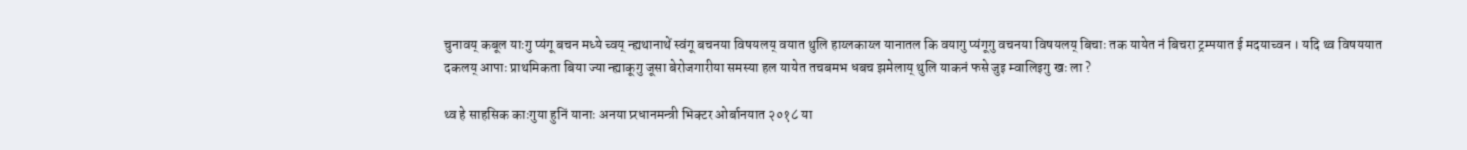चुनावय् कबूल याःगु प्यंगू बचन मध्ये च्वय् न्ह्यथानाथें स्वंगू बचनया विषयलय् वयात थुलि हाय्लकाय्ल यानातल कि वयागु प्यंगूगु वचनया विषयलय् बिचाः तक यायेत नं बिचरा ट्रम्पयात ई मदयाच्वन । यदि थ्व विषययात दकलय् आपाः प्राथमिकता बिया ज्या न्ह्याकूगु जूसा बेरोजगारीया समस्या हल यायेत तचबमभ धबच झमेलाय् थुलि याकनं फसे जुइ म्वालिइगु खः ला ?

थ्व हे साहसिक काःगुया हुनिं यानाः अनया प्र्रधानमन्त्री भिक्टर ओर्बानयात २०१८ या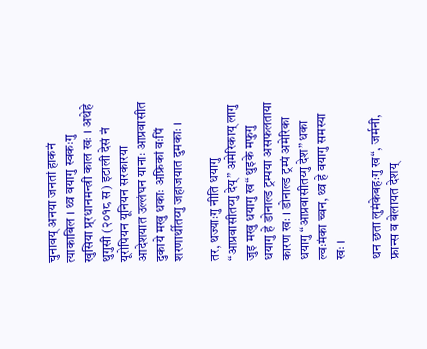चुनावय् अनया जनतां हाकनं त्याकाबिल । थ्व वयागु स्वकःगु खुसिया प्र्रधानमन्त्री काल खः । अथेहे थुगुसी (२०१८ स) इटाली देसं नं यूरोपियन यूनियन सरकारया आदेशयात उल्लंघन यानाः आप्रवासीत दुकाये मखु धकाः अफ्रिकां वःपिं शरणार्थीतय्गु जहाजयात दुमकाः ।

तर, थज्याःगु नीति धयागु “आप्रवासीतय्गु देय्” अमेरिकाय् लागु जुइ मखु धयागु ख“ थुइके मफुगु धयागु हे डोनाल्ड ट्रम्पया असफलताया कारण खः । डोनाल्ड ट्रम्पं अमेरिका धयागु “आप्रवासीतय्गु देश” धका ल्वःमंका च्वन, थ्व हे वयागु समस्या खः ।

थन छता लुमंकेबहःगु ख“, जर्मनी, फ्रान्स व बेलायत देशय्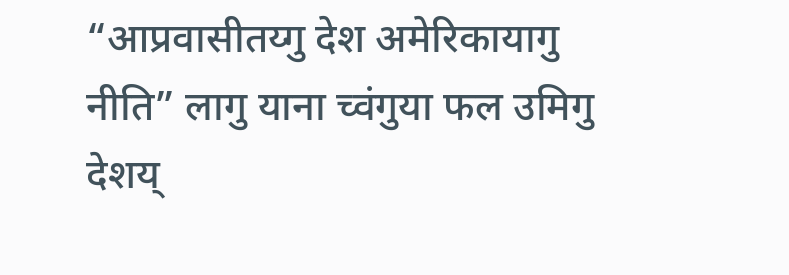“आप्रवासीतय्गु देश अमेरिकायागु नीति” लागु याना च्वंगुया फल उमिगु देशय्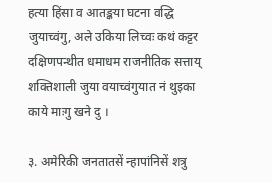हत्या हिंसा व आतङ्कया घटना वद्धि जुयाच्वंगु, अले उकिया लिच्वः कथं कट्टर दक्षिणपन्थीत धमाधम राजनीतिक सत्ताय् शक्तिशाली जुया वयाच्वंगुयात नं थुइका काये माःगु खने दु ।

३. अमेरिकी जनतातसें न्हापांनिसें शत्रु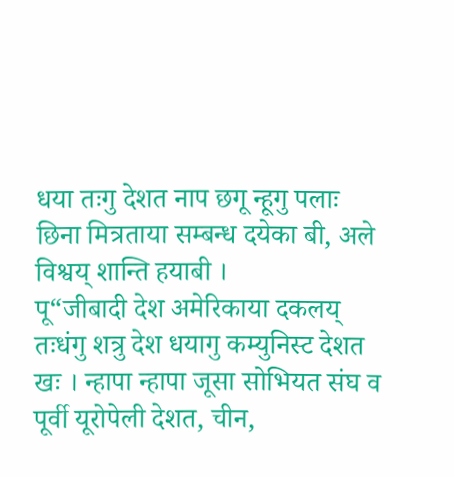धया तःगु देशत नाप छगू न्हूगु पलाः छिना मित्रताया सम्बन्ध दयेका बी, अले विश्वय् शान्ति हयाबी ।
पू“जीबादी देश अमेरिकाया दकलय् तःधंगु शत्रु देश धयागु कम्युनिस्ट देशत खः । न्हापा न्हापा जूसा सोभियत संघ व पूर्वी यूरोपेली देशत, चीन,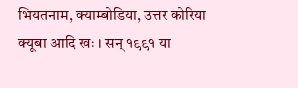भियतनाम, क्याम्बोडिया, उत्तर कोरिया क्यूबा आदि खः । सन् १९९१ या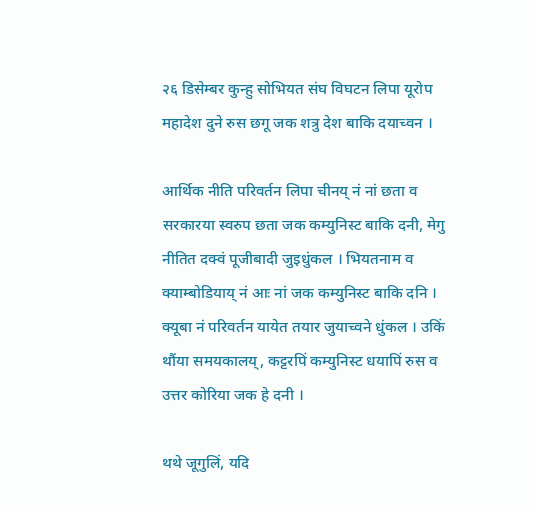२६ डिसेम्बर कुन्हु सोभियत संघ विघटन लिपा यूरोप महादेश दुने रुस छगू जक शत्रु देश बाकि दयाच्वन ।

आर्थिक नीति परिवर्तन लिपा चीनय् नं नां छता व सरकारया स्वरुप छता जक कम्युनिस्ट बाकि दनी, मेगु नीतित दक्वं पूजीबादी जुइधुंकल । भियतनाम व क्याम्बोडियाय् नं आः नां जक कम्युनिस्ट बाकि दनि । क्यूबा नं परिवर्तन यायेत तयार जुयाच्वने धुंकल । उकिं थौंया समयकालय्, कट्टरपिं कम्युनिस्ट धयापिं रुस व उत्तर कोरिया जक हे दनी ।

थथे जूगुलिं, यदि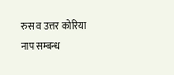रुस व उत्तर कोरिया नाप सम्बन्ध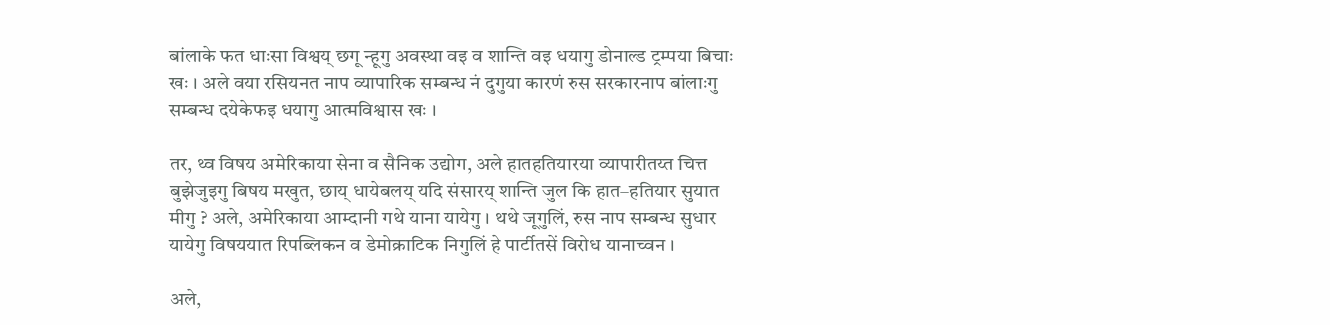बांलाके फत धाःसा विश्वय् छगू न्हूगु अवस्था वइ व शान्ति वइ धयागु डोनाल्ड ट्रम्पया बिचाः खः । अले वया रसियनत नाप व्यापारिक सम्बन्ध नं दुगुया कारणं रुस सरकारनाप बांलाःगु सम्बन्ध दयेकेफइ धयागु आत्मविश्वास खः ।

तर, थ्व विषय अमेरिकाया सेना व सैनिक उद्योग, अले हातहतियारया व्यापारीतय्त चित्त बुझेजुइगु बिषय मखुत, छाय् धायेबलय् यदि संसारय् शान्ति जुल कि हात–हतियार सुयात मीगु ? अले, अमेरिकाया आम्दानी गथे याना यायेगु । थथे जूगुलिं, रुस नाप सम्बन्ध सुधार यायेगु विषययात रिपब्लिकन व डेमोक्राटिक निगुलिं हे पार्टीतसें विरोध यानाच्वन ।

अले,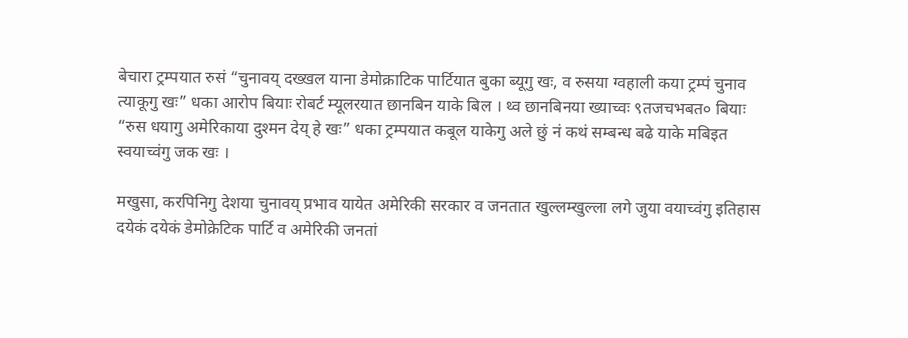बेचारा ट्रम्पयात रुसं “चुनावय् दख्खल याना डेमोक्राटिक पार्टियात बुका ब्यूगु खः, व रुसया ग्वहाली कया ट्रम्पं चुनाव त्याकूगु खः” धका आरोप बियाः रोबर्ट म्यूलरयात छानबिन याके बिल । थ्व छानबिनया ख्याच्वः ९तजचभबत० बियाः “रुस धयागु अमेरिकाया दुश्मन देय् हे खः” धका ट्रम्पयात कबूल याकेगु अले छुं नं कथं सम्बन्ध बढे याके मबिइत स्वयाच्वंगु जक खः ।

मखुसा, करपिनिगु देशया चुनावय् प्रभाव यायेत अमेरिकी सरकार व जनतात खुल्लम्खुल्ला लगे जुया वयाच्वंगु इतिहास दयेकं दयेकं डेमोक्रेटिक पार्टि व अमेरिकी जनतां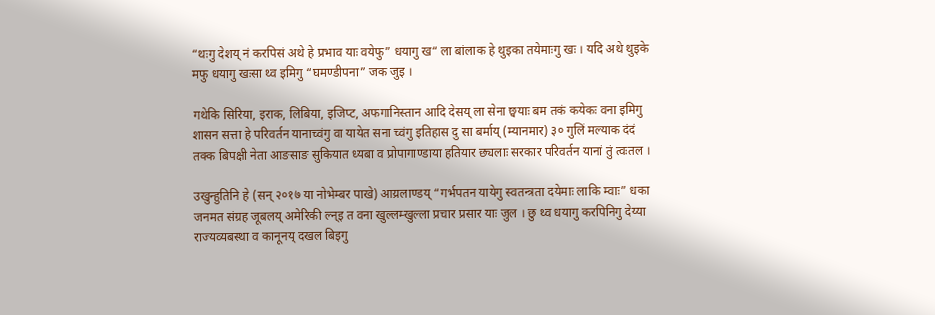“थःगु देशय् नं करपिसं अथे हे प्रभाव याः वयेफु” धयागु ख“ ला बांलाक हे थुइका तयेमाःगु खः । यदि अथे थुइके मफु धयागु खःसा थ्व इमिगु “घमण्डीपना” जक जुइ ।

गथेकि सिरिया, इराक, लिबिया, इजिप्ट, अफगानिस्तान आदि देसय् ला सेना छ्वयाः बम तकं कयेकः वना इमिगु शासन सत्ता हे परिवर्तन यानाच्वंगु वा यायेत सना च्वंगु इतिहास दु सा बर्माय् (म्यानमार) ३० गुलिं मल्याक दंदं तक्क बिपक्षी नेता आङसाङ सुकियात ध्यबा व प्रोपागाण्डाया हतियार छ्यलाः सरकार परिवर्तन यानां तुं त्वःतल ।

उखुन्हुतिनि हे (सन् २०१७ या नोभेम्बर पाखे) आय्रलाण्डय् “गर्भपतन यायेगु स्वतन्त्रता दयेमाः लाकि म्वाः” धका जनमत संग्रह जूबलय् अमेरिकी ल्न्इ त वना खुल्लम्खुल्ला प्रचार प्रसार याः जुल । छु थ्व धयागु करपिनिगु देय्या राज्यव्यबस्था व कानूनय् दखल बिइगु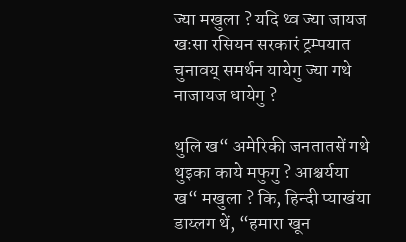ज्या मखुला ? यदि थ्व ज्या जायज खःसा रसियन सरकारं ट्रम्पयात चुनावय् समर्थन यायेगु ज्या गथे नाजायज धायेगु ?

थुलि ख“ अमेरिकी जनतातसें गथे थुइका काये मफुगु ? आश्चर्यया ख“ मखुला ? कि, हिन्दी प्याखंया डाय्लग थें, “हमारा खून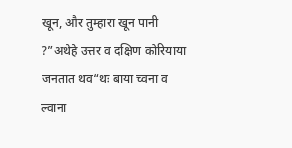खून, और तुम्हारा खून पानी ?”अथेहे उत्तर व दक्षिण कोरियाया जनतात थव“थः बाया च्वना व ल्वाना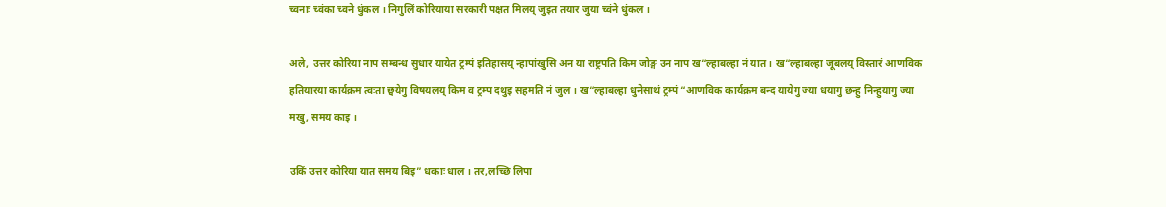च्वनाः च्वंका च्वने धुंकल । निगुलिं कोरियाया सरकारी पक्षत मिलय् जुइत तयार जुया च्वंने धुंकल ।

अले, उत्तर कोरिया नाप सम्बन्ध सुधार यायेत ट्रम्पं इतिहासय् न्हापांखुसि अन या राष्ट्रपति किम जोङ्ग उन नाप ख“ल्हाबल्हा नं यात । ख“ल्हाबल्हा जूबलय् विस्तारं आणविक हतियारया कार्यक्रम त्वःता छ्वयेगु विषयलय् किम व ट्रम्प दथुइ सहमति नं जुल । ख“ल्हाबल्हा धुनेसाथं ट्रम्पं “आणविक कार्यक्रम बन्द यायेगु ज्या धयागु छन्हु निन्हुयागु ज्या मखु, समय काइ ।

उकिं उत्तर कोरिया यात समय बिइ” धकाः धाल । तर,लच्छि लिपा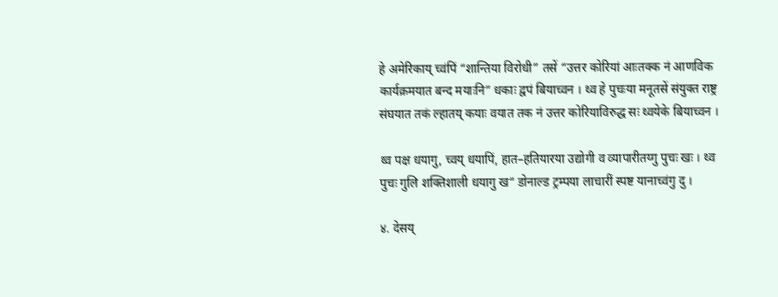हे अमेरिकाय् च्वंपिं “शान्तिया विरोधी” तसें “उत्तर कोरियां आःतक्क नं आणविक कार्यक्रमयात बन्द मयाःनि” धकाः द्वपं बियाच्वन । थ्व हे पुचःया मनूतसें संयुक्त राष्ट्र संघयात तकं ल्हातय् कयाः वयात तक नं उत्तर कोरियाविरुद्ध सः थ्वयेके बियाच्वन ।

थ्व पक्ष धयागु, च्वय् धयापिं, हात–हतियारया उद्योगी व व्यापारीतय्गु पुचः खः । थ्व पुचः गुलि शक्तिशाली धयागु ख“ डोनाल्ड ट्रम्पया लाचारीं स्पष्ट यानाच्वंगु दु ।

४. देसय्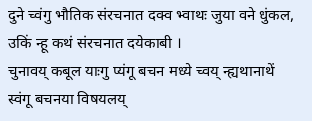दुने च्वंगु भौतिक संरचनात दक्व भ्वाथः जुया वने धुंकल, उकिं न्हू कथं संरचनात दयेकाबी ।
चुनावय् कबूल याःगु प्यंगू बचन मध्ये च्वय् न्ह्यथानाथें स्वंगू बचनया विषयलय्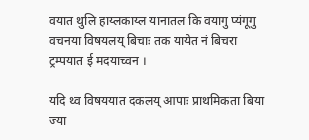वयात थुलि हाय्लकाय्ल यानातल कि वयागु प्यंगूगु वचनया विषयलय् बिचाः तक यायेत नं बिचरा ट्रम्पयात ई मदयाच्वन ।

यदि थ्व विषययात दकलय् आपाः प्राथमिकता बिया ज्या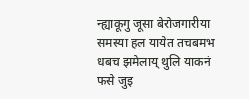न्ह्याकूगु जूसा बेरोजगारीया समस्या हल यायेत तचबमभ धबच झमेलाय् थुलि याकनं फसे जुइ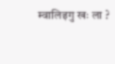म्वालिइगु खः ला ?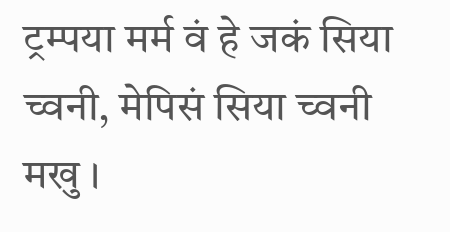ट्रम्पया मर्म वं हे जकं सिया च्वनी, मेपिसं सिया च्वनी मखु ।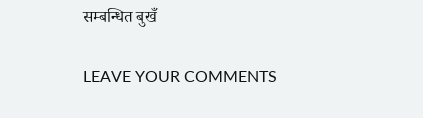सम्बन्धित बुखँ

LEAVE YOUR COMMENTS